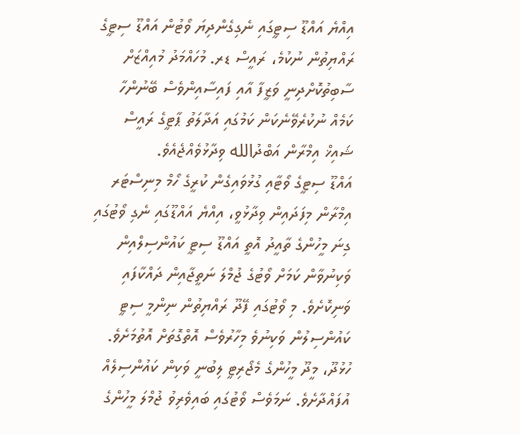އިއްޔެ އައްޑޫ ސިޓީގައި ނެގިގެންދިޔަ ވޯޓުން އައްޑޫ ސިޓީގެ ރައްޔިތުން ނުކުމެ، ރައީސް ޑރ. މުހައްމަދު މުއިއްޒަށް ސާބިތުކޮށްދިނީ ވަޒީފާ އާއި ފައިސާއިންވެސް ބޭނުންހާ ކަމެއް ނުކުރެވޭނެކަން ކަމުގައި އަދާލަތު ޕާޓީގެ ރައީސް ޝައިޚް އިމްރާން އަބްދުالله ވިދާޅުވެއްޖެއެވެ.
އައްޑޫ ސިޓީގެ ވޯޓާއި ގުޅުވައިގެން ކުރީގެ ހޯމް މިނިސްޓަރ އިމްރާން މިފަދައިން ވިދާޅުވީ، އިއްޔެ އައްޑޫގައި ނެގި ވޯޓުގައި ގިނަ މީހުންގެ ތާއީދު އޮތީ އައްޑޫ ސިޓީ ކައުންސިލްއިން ވަކިނުވާން ކަމަށް ވޯޓުގެ ޖުމްލަ ނަތީޖާއިން ދައްކާފައި ވަނިކޮށެވެ. މި ވޯޓުގައި ފޭދޫ ރައްޔިތުން ނިންމީ ސިޓީ ކައުންސިލުން ވަކިނުވެ މިހާރުވެސް އޮތްގޮތަށް އޮތުމަށެވެ. ހުޅުދޫ، މީދޫ މީހުންގެ މެޖޯރިޓީ ލިބުނީ ވަކިން ކައުންސިލެއް އުފައްދާށެވެ. ނަމަވެސް ވޯޓުގައި ބައިވެރިވު ޖުމްލަ މީހުންގެ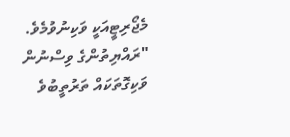މެޖޯރިޓީއަކީ ވަކިނުވުމެވެ.
"ރައްޔިތުންގެ ވިސްނުން ވަކިގޮތަކައް ތަރުތީބުވެ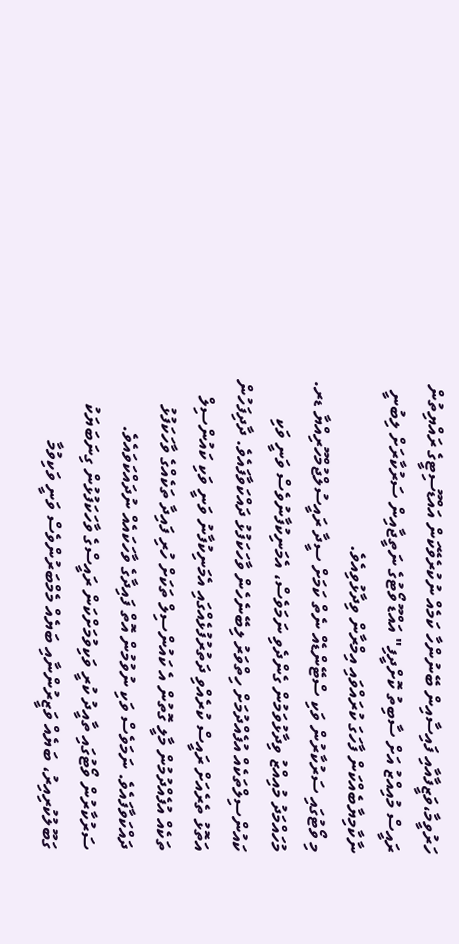ހަރުވީމާ،ވަޒީފާއާއި ފައިސާއިން ބޭނުންހާ ކަމެއް ނުކުރެވޭކަން އައްޑޫސިޓީގެ ރައްޔިތުން ރައީސް މުއިއްޒު އަށް ސާބިތު ކޮށްދީފި" އައްޑޫ ވޯޓުގެ ނަތީޖާއިން ސަރުކާރަށް ލިބުނީ ނާކާމިޔާބެއްކަން ފާހަގަ ކުރައްވައި އިމްރާން ވިދާޅުވިއެވެ.
މި ވޯޓުގައި ސަރުކާރުން ވަކި ސްޓޭންޑެއް ނެތް ކަމަށް ސީދާ ރައީސުލްޖުމްހޫރިއްޔާ ޑރ. މުހައްމަދު މުއިއްޒު ވިދާޅުވަމުން ގެންދެވި ނަމަވެސް، އެމަނިކުފާނުވެސް ވަނީ ވަކި ކައުންސިލްތަކެއް އުފެއްދުމަށް ހިތްވަރު ލިބޭނެހެން ވާހަކަފުޅު ދައްކަވާފައެވެ. ދާދިފަހުން އަތޮޅު ތެރެއަށް ރައީސް ކުރެއްވި ދަތުރުފުޅެއްގައި އެމަނިކުފާނު ވަނީ ވަކި ކައުންސިލް ތަކެއް އުފެއްދުމުން މާލީ ގޮތުން އެ ކައުންސިލް ތަކަށް ހުރި ފައިދާ ތަކެއްގެ ވާހަކަފުޅު ދައްކަވާފައެވެ. ނަމަވެސް ވަކި ނުވުމުން އޮތް ފައިދާގެ ވާހަކައެއް ނުދައްކަވައެވެ.
ސަރުކާރުން ވޯޓުގައި ތާއީދު ކުރީ ވަކިވުމަށްކަން ރައީސްގެ ވާހަކަފުޅުން ގިނަބަޔަކު ގަބޫލުކުރިއިރު، ބަޔެއް ވަޒީރުންނާއި ބަޔެއް މެމްބަރުންވެސް ވަނީ ވަކިވުމާ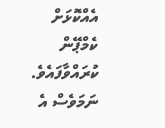އެއްކޮޅަށް ކެމްޕޭން ކުރައްވާފައެވެ. ނަމަވެސް އެ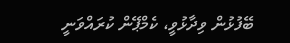ބޭފުޅުން ވިދާޅުވީ، ކެމްޕޭން ކުރައްވަނީ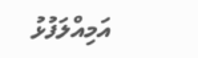އަމިއްލަފުޅު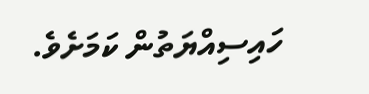ހައިސިއްޔަތުން ކަމަށެވެ.